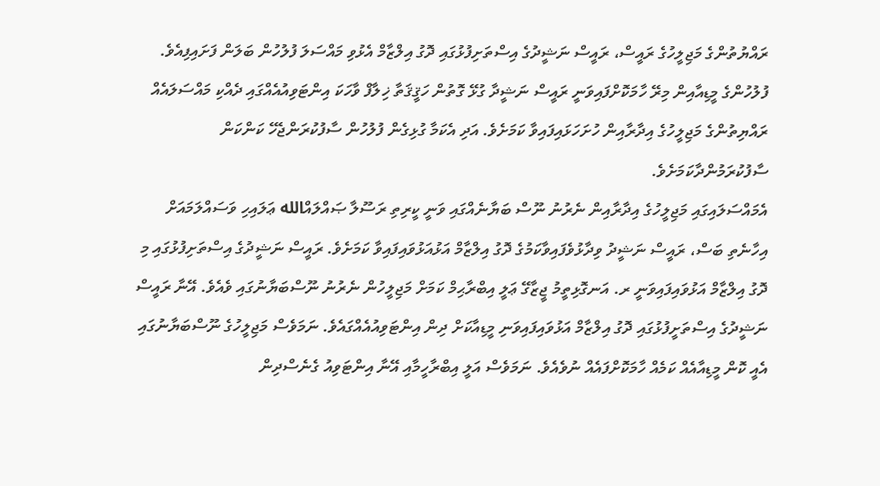ރައްޔުތުންގެ މަޖިލީހުގެ ރައީސް، ރައީސް ނަޝީދުގެ އިސްތަށިފުޅުގައި ދޮގު އިލްޒާމް އެޅުވި މައްސަލަ ފުލުހުން ބަލަން ފަށައިފިއެވެ.
ފުލުހުންގެ މީޑިއާއިން މިރޭ ހާމަކޮށްފައިވަނީ ރައީސް ނަޝީދާ ގުޅޭ ގޮތުން ހަޤީޤަތާ ޚިލާފް ވާހަކަ އިންޓަވިއުއެއްގައި ދެއްކި މައްސަލައެއް ރައްޔިތުންގެ މަޖިލީހުގެ އިދާރާއިން ހުށަހަޅައިފައިވާ ކަމަށެވެ. އަދި އެކަމާ ގުޅިގެން ފުލުހުން ސާފުކުރަންޖެހޭ ކަންކަން ސާފުކުރަމުންދާކަމަށެވެ.
އެމައްސަލައިގައި މަޖިލީހުގެ އިދާރާއިން ނެރުނު ނޫސް ބަޔާނެއްގައި ވަނީ ކީރިތި ރަސޫލާ ޞައްލައްالله ޢަލައިހި ވަސައްލަމައަށް އިހާނެތި ބަސް، ރައީސް ނަޝީދު ވިދާޅުވެފައިވާކަމުގެ ދޮގު އިލްޒާމް އަޅުއަޅުވައިފައިވާ ކަމަށެވެ. ރައީސް ނަޝީދުގެ އިސްތަށިފުޅުގައި މި ދޮގު އިލްޒާމް އަޅުވައިފައިވަނީ ރ. އަނގޮޅިތީމު ޖީޒާގޭ ޢަލީ އިބްރާޙިމް ކަމަށް މަޖިލީހުން ނެރުނު ނޫސްބަޔާނުގައި ވެއެވެ. އޭނާ ރައީސް ނަޝީދުގެ އިސްތަށީފުޅުގައި ދޮގު އިލްޒާމް އަޅުވައިފައިވަނި މީޑިއާކަށް ދިން އިންޓަވިއުއެއްގައެވެ. ނަމަވެސް މަޖިލީހުގެ ނޫސްބަޔާނުގައި އެއީ ކޮން މީޑިއާއެއް ކަމެއް ހާމަކޮށްފައެއް ނުވެއެވެ. ނަމަވެސް އަލީ އިބްރާހީމާއި އޭނާ އިންޓަވިއު ގެނެސްދިން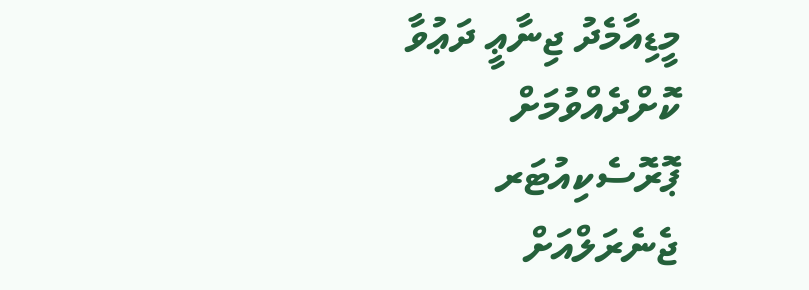މީޑިއާމެދު ޖިނާޢީ ދަޢުވާ ކޮށްދެއްވުމަށް ޕޮރޮސެކިއުޓަރ ޖެނެރަލްއަށް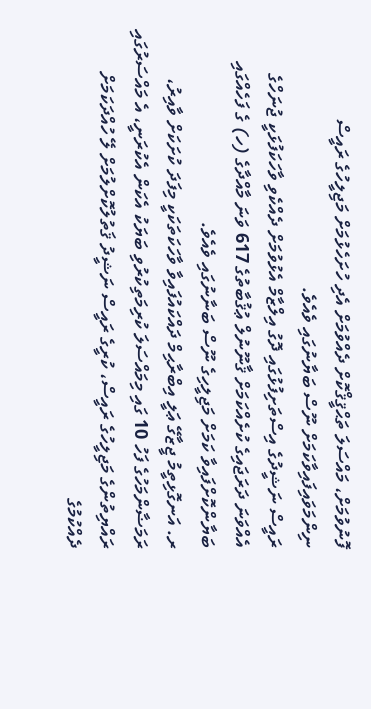ފޮނުވުމަށް، މައްސަލަ ތަޙްޤީޤްކޮށް ދެއްވުމަށް އެދި ހުށަހެޅުމަށް މަޖިލީހުގެ ރައީސް ނިންމަވައިފައިވާކަމަށް ނޫސް ބަޔާނުގައި ވެއެވެ.
ރައީސް ނަޝީދުގެ އިސްތަށިފުޅުގައި ދޮގު އިލްޒާމް އެޅުވުމަށް ދެއްކެވި ވާހަކަފުޅަކީ ޖުނަހްގެ އެއްވަނަ ދަރަޖައިގެ ކުށެއްކަމަށް ޤާނޫނުލް ޢުޤުބާތުގެ 617 ވަނަ މާއްދާގެ (ހ) ގެ ފަހެއްގައި ބަޔާންކޮށްފައިވާ ކަމަށް މަޖިލީހިގެ ނޫސް ބަނާނުގައި ވެއެވެ.
ރ. އަނގޮޅިތީމު ޖީޒާގޭ ޢަލީ އިބްރާޙިމް ދައްކައުފައިވާ ވާހަކަތަކަކީ މިފަދަ ކުށަކަށް ވާއިރު، ރަމަޟާންމަހުގެ ފަހު 10 ގައި މިމައްސަލަ ކުރިމަތިކުރުވި ބަޔަކު އެކަން އެކުރަނީ، އެ މައްސަރުގައި ރައްޔިތުންގެ މަޖިލީހުގެ ރައީސް، ކުރީގެ ރައީސް ނަޝީދު ޤަތުލުކޮށްލުމަށް ލޭ ހުއްދަކަމަށް ދެއްކުމުގެ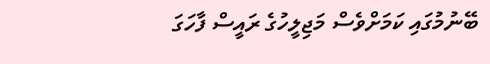ބޭނުމުގައި ކަމަށްވެސް މަޖިލީހުގެ ރައީސް ފާހަގަ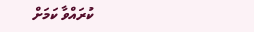ކުރައްވާ ކަމަށް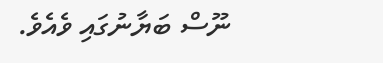ނޫސް ބަޔާނުގައި ވެއެވެ.